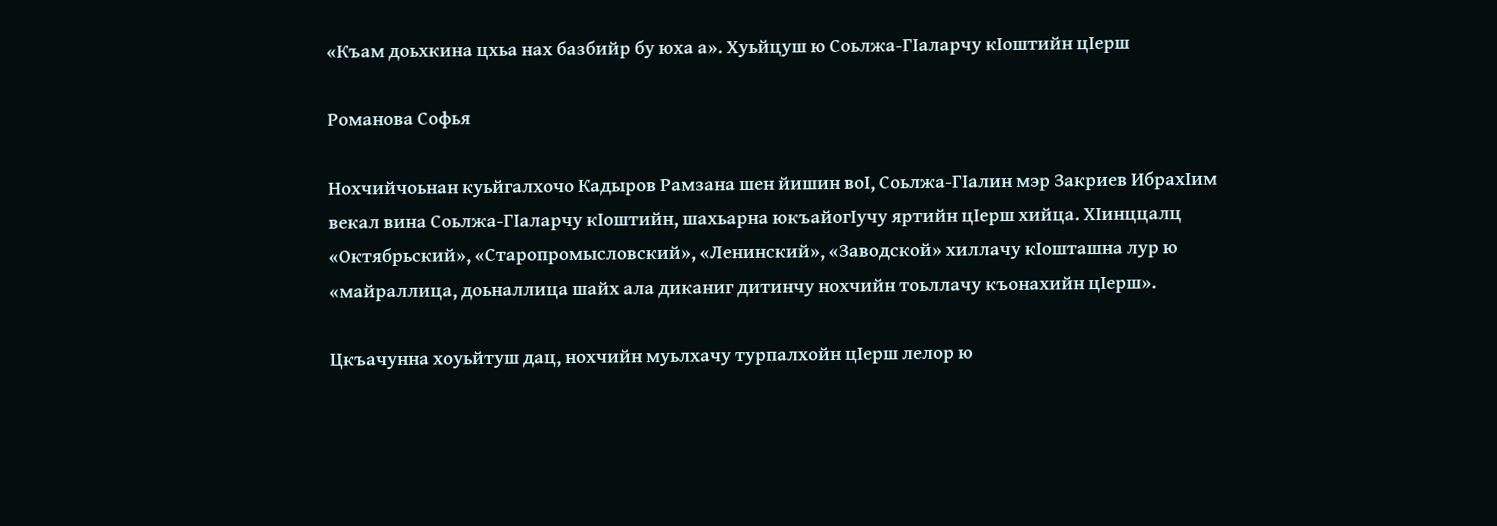«Къам доьхкина цхьа нах базбийр бу юха а». Хуьйцуш ю Соьлжа-ГIаларчу кIоштийн цIерш

Романова Софья

Нохчийчоьнан куьйгалхочо Кадыров Рамзана шен йишин воI, Соьлжа-ГIалин мэр Закриев ИбрахIим векал вина Соьлжа-ГIаларчу кIоштийн, шахьарна юкъайогIучу яртийн цIерш хийца. ХIинццалц «Октябрьский», «Старопромысловский», «Ленинский», «Заводской» хиллачу кIошташна лур ю «майраллица, доьналлица шайх ала диканиг дитинчу нохчийн тоьллачу къонахийн цIерш».

Цкъачунна хоуьйтуш дац, нохчийн муьлхачу турпалхойн цIерш лелор ю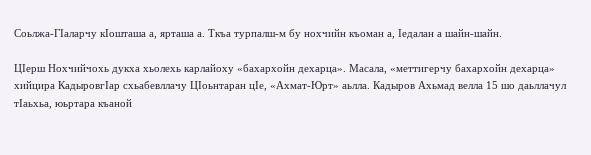Соьлжа-ГIаларчу кIошташа а, ярташа а. Ткъа турпалш-м бу нохчийн къоман а, Iедалан а шайн-шайн.

ЦIерш Нохчийчохь дукха хьолехь карлайоху «бахархойн дехарца». Масала, «меттигерчу бахархойн дехарца» хийцира КадыровгIар схьабевллачу ЦIоьнтаран цIе, «Ахмат-Юрт» аьлла. Кадыров Ахьмад велла 15 шо даьллачул тIаьхьа, юьртара къаной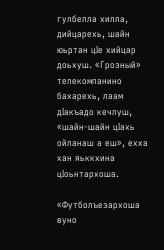гулбелла хилла, дийцарехь, шайн юьртан цIе хийцар доьхуш. «Грозный» телекомпанино бахарехь, лаам дIакъадо кечлуш, «шайн-шайн цIахь ойланаш а еш», ехха хан яьккхина цIоьнтархоша.

«Футболъезархоша вуно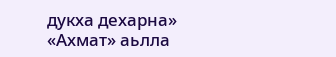дукха дехарна» «Ахмат» аьлла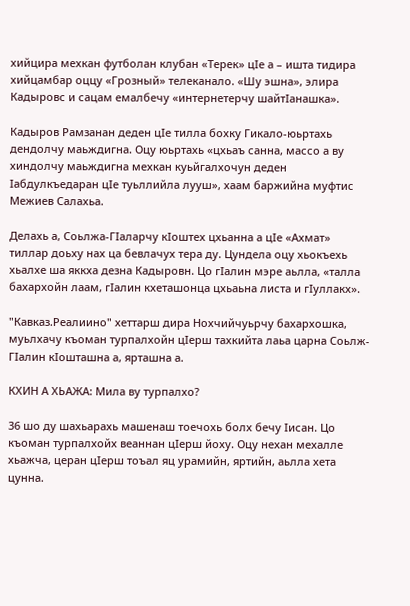хийцира мехкан футболан клубан «Терек» цIе а – ишта тидира хийцамбар оццу «Грозный» телеканало. «Шу эшна», элира Кадыровс и сацам емалбечу «интернетерчу шайтIанашка».

Кадыров Рамзанан деден цIе тилла бохку Гикало-юьртахь дендолчу маьждигна. Оцу юьртахь «цхьаъ санна, массо а ву хиндолчу маьждигна мехкан куьйгалхочун деден Iабдулкъедаран цIе туьллийла лууш», хаам баржийна муфтис Межиев Салахьа.

Делахь а, Соьлжа-ГIаларчу кIоштех цхьанна а цIе «Ахмат» тиллар доьху нах ца бевлачух тера ду. Цундела оцу хьокъехь хьалхе ша яккха дезна Кадыровн. Цо гIалин мэре аьлла, «талла бахархойн лаам, гIалин кхеташонца цхьаьна листа и гIуллакх».

"Кавказ.Реалиино" хеттарш дира Нохчийчуьрчу бахархошка, муьлхачу къоман турпалхойн цIерш тахкийта лаьа царна Соьлж-ГIалин кIошташна а, ярташна а.

КХИН А ХЬАЖА: Мила ву турпалхо?

36 шо ду шахьарахь машенаш тоечохь болх бечу Iисан. Цо къоман турпалхойх веаннан цIерш йоху. Оцу нехан мехалле хьажча, церан цIерш тоъал яц урамийн, яртийн, аьлла хета цунна.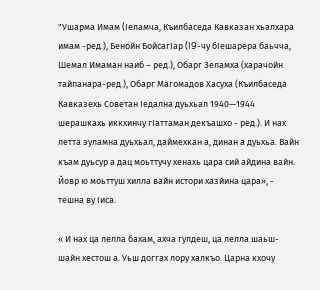"Ушарма Имам (Iеламча, Къилбаседа Кавказан хьалхара имам -ред.), Бенойн БойсагIар (I9-чу бIешарера баьчча, Шемал Имаман наиб – ред.), Обарг Зеламха (харачойн тайпанара-ред.), Обарг Магомадов Хасуха (Къилбаседа Кавказехь Советан Iедална дуьхьал 1940—1944 шерашкахь иккхинчу гIаттаман декъашхо - ред.). И нах летта зуламна дуьхьал, даймехкан а, динан а дуьхьа. Вайн къам дуьсур а дац моьттучу хенахь цара сий айдина вайн. Йовр ю моьттуш хилла вайн истори хазйина цара», - тешна ву Iиса.

« И нах ца лелла бахам, ахча гулдеш, ца лелла шаьш-шайн хестош а. Уьш доггах лору халкъо. Царна кхочу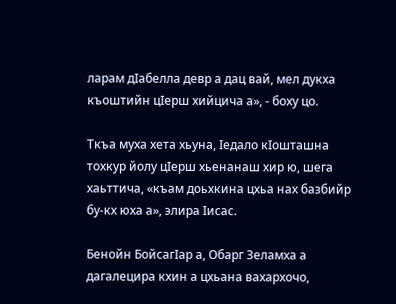ларам дIабелла девр а дац вай, мел дукха къоштийн цIерш хийцича а», - боху цо.

Ткъа муха хета хьуна, Iедало кIошташна тохкур йолу цIерш хьенанаш хир ю, шега хаьттича, «къам доьхкина цхьа нах базбийр бу-кх юха а», элира Iисас.

Бенойн БойсагIар а, Обарг Зеламха а дагалецира кхин а цхьана вахархочо,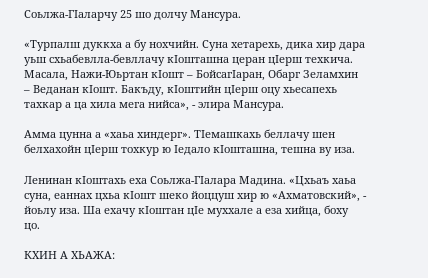Соьлжа-ГIаларчу 25 шо долчу Мансура.

«Турпалш дуккха а бу нохчийн. Суна хетарехь, дика хир дара уьш схьабевлла-бевллачу кIошташна церан цIерш техкича. Масала, Нажи-Юьртан кIошт – БойсагIаран, Обарг Зеламхин – Веданан кIошт. Бакъду, кIоштийн цIерш оцу хьесапехь тахкар а ца хила мега нийса», - элира Мансура.

Амма цунна а «хаьа хиндерг». ТIемашкахь беллачу шен белхахойн цIерш тохкур ю Iедало кIошташна, тешна ву иза.

Ленинан кIоштахь еха Соьлжа-ГIалара Мадина. «Цхьаъ хаьа суна, еаннах цхьа кIошт шеко йоццуш хир ю «Ахматовский», - йоьлу иза. Ша ехачу кIоштан цIе муххале а еза хийца, боху цо.

КХИН А ХЬАЖА: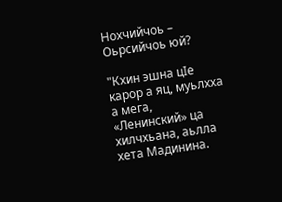Нохчийчоь – Оьрсийчоь юй?

"Кхин эшна цIе карор а яц, муьлхха а мега, «Ленинский» ца хилчхьана, аьлла хета Мадинина.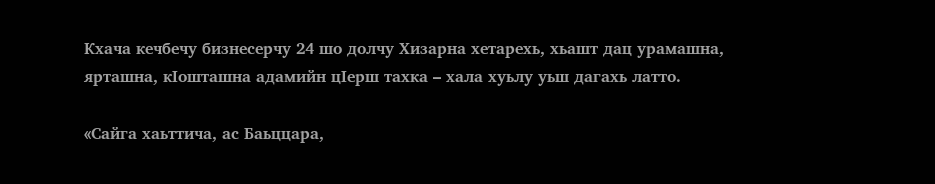Кхача кечбечу бизнесерчу 24 шо долчу Хизарна хетарехь, хьашт дац урамашна, ярташна, кIошташна адамийн цIерш тахка – хала хуьлу уьш дагахь латто.

«Сайга хаьттича, ас Баьццара,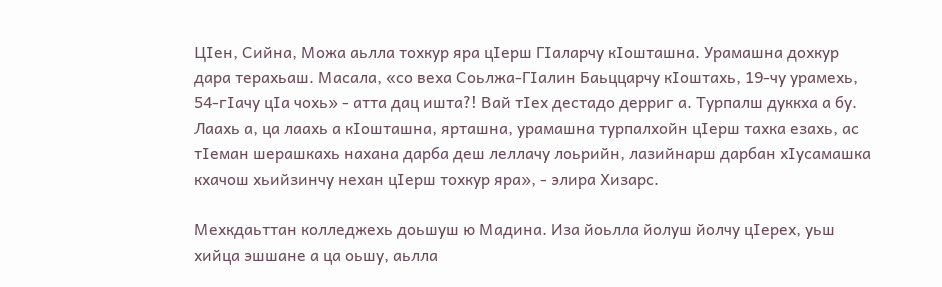ЦIен, Сийна, Можа аьлла тохкур яра цIерш ГIаларчу кIошташна. Урамашна дохкур дара терахьаш. Масала, «со веха Соьлжа-ГIалин Баьццарчу кIоштахь, 19-чу урамехь, 54-гIачу цIа чохь» - атта дац ишта?! Вай тIех дестадо дерриг а. Турпалш дуккха а бу. Лаахь а, ца лаахь а кIошташна, ярташна, урамашна турпалхойн цIерш тахка езахь, ас тIеман шерашкахь нахана дарба деш леллачу лоьрийн, лазийнарш дарбан хIусамашка кхачош хьийзинчу нехан цIерш тохкур яра», - элира Хизарс.

Мехкдаьттан колледжехь доьшуш ю Мадина. Иза йоьлла йолуш йолчу цIерех, уьш хийца эшшане а ца оьшу, аьлла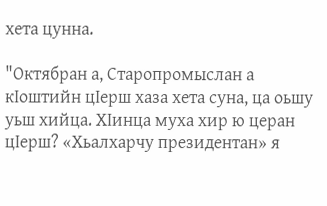хета цунна.

"Октябран а, Старопромыслан а кIоштийн цIерш хаза хета суна, ца оьшу уьш хийца. ХIинца муха хир ю церан цIерш? «Хьалхарчу президентан» я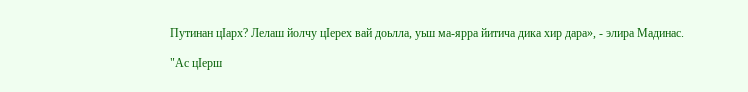Путинан цIарх? Лелаш йолчу цIерех вай доьлла, уьш ма-ярра йитича дика хир дара», - элира Мадинас.

"Ас цIерш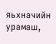яьхначийн урамаш,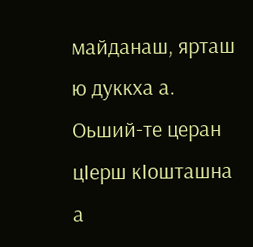майданаш, ярташ ю дуккха а. Оьший-те церан цIерш кIошташна а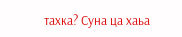тахка? Суна ца хаьа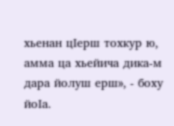хьенан цIерш тохкур ю, амма ца хьейича дика-м дара йолуш ерш», - боху йоIа.